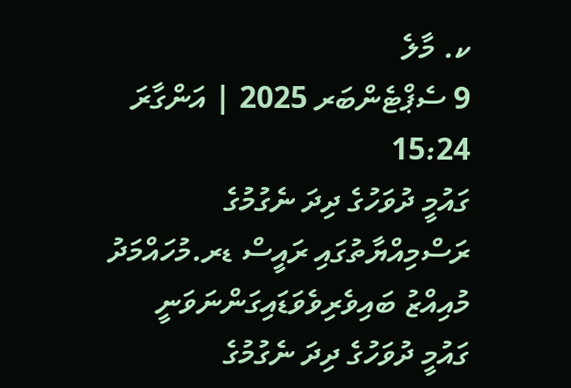ކ. މާލެ
9 ސެޕްޓެންބަރ 2025 | އަންގާރަ 15:24
ގައުމީ ދުވަހުގެ ދިދަ ނެގުމުގެ ރަސްމިއްޔާތުގައި ރައީސް ޑރ.މުހައްމަދު މުއިއްޒު ބައިވެރިވެވަޑައިގަންނަވަނީ
ގައުމީ ދުވަހުގެ ދިދަ ނެގުމުގެ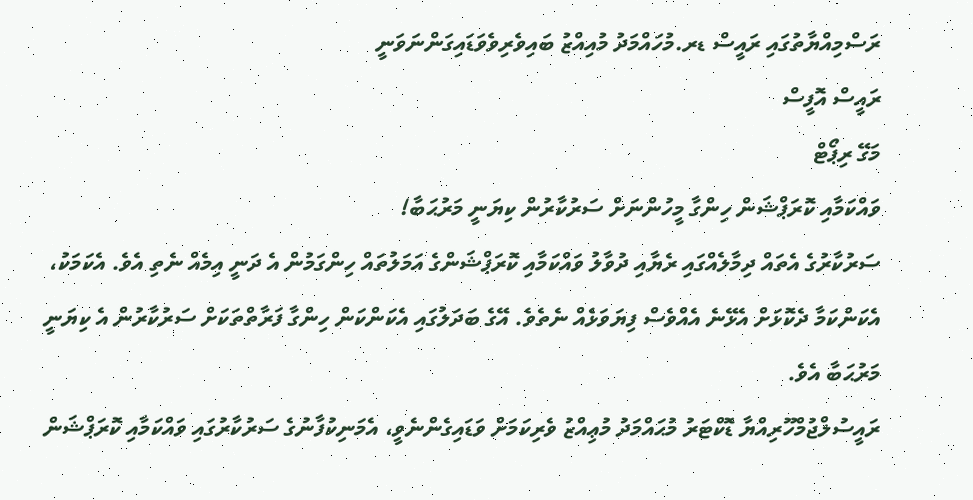ރަސްމިއްޔާތުގައި ރައީސް ޑރ.މުހައްމަދު މުއިއްޒު ބައިވެރިވެވަޑައިގަންނަވަނީ
ރައީސް އޮފީސް
މަގޭ ރިޕޯޓް
ވައްކަމާއި ކޮރަޕްޝަން ހިންގާ މީހުންނަށް ސަރުކާރުން ކިޔަނީ މަރުޙަބާ!
ސަރުކާރުގެ އެތައް ދިމާލެއްގައި ރެޔާއި ދުވާލު ވައްކަމާއި ކޮރަޕްޝަންގެ އަމަލުތައް ހިންގަމުން އެ ދަނީ އިމެއް ނެތި އެވެ. އެކަމަކު، އެކަންކަމާ ދެކޮޅަށް އެޅޭނެ އެއްވެސް ފިޔަވަޅެއް ނެތެވެ. އޭގެ ބަދަލުގައި އެކަންކަން ހިންގާ ފަރާތްތަކަށް ސަރުކާރުން އެ ކިޔަނީ މަރުޙަބާ އެވެ.
ރައީސުލްޖުމްހޫރިއްޔާ ޑޮކްޓަރު މުޙައްމަދު މުޢިއްޒު ވެރިކަމަށް ވަޑައިގެންނެވީ، އެމަނިކުފާނުގެ ސަރުކާރުގައި ވައްކަމާއި ކޮރަޕްޝަން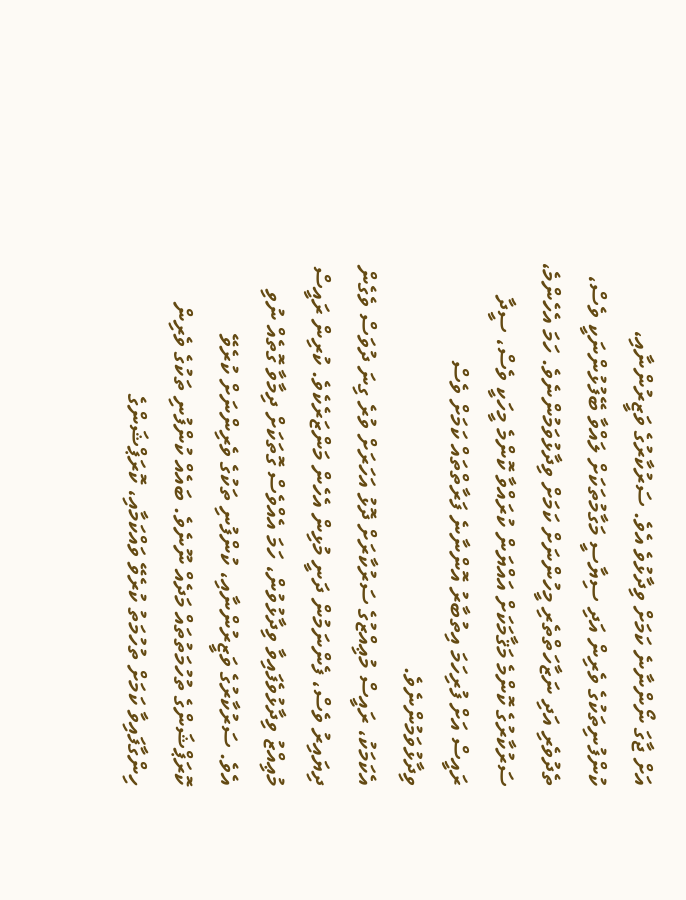އަށް ޖާގަ ނޯންނާނެ ކަމަށް ވިދާޅުވެ އެވެ. ސަރުކާރުގެ ވަޒީރުންނާއި، ކުންފުނިތަކުގެ ވެރިން އަދި ސިޔާސީ މަގާމުތަކަށް ލައްވާ ބޭފުޅުންނަކީ ވެސް، ތެދުވެރި އަދި ނަޒާހަތްތެރި މީހުންނަށް ކަމަށް ވިދާޅުވަމުންނެވެ. ހަމަ އެހެންމެ، ސަރުކާރުގެ ކޮންމެ މަޤާމަކަށް އައްޔަން ކުރައްވާ ކޮންމެ މީހަކީ ވެސް، ސީދާ ރައީސް އަށް ފުރިހަމަ އިތުބާރު އޮންނާނެ ފަރާތްތައް ކަމަށް ވެސް ވިދާޅުވަމުންނެވެ.
އެކަމަކު، ރައީސް މުޢިއްޒުގެ ސަރުކާރަށް ދޮޅު އަހަރަށް ވުރެ ގިނަ ދުވަސް ވެގެން ދިޔައިރު ވެސް، ފެންނަމުން ދަނީ މުޅިން އެހެން މަންޒަރެކެވެ. ކުރިން ރައީސް މުޢިއްޒު ވިދާޅުވެފައިވާ ވިދާޅުވުން، ހަމަ އެއްވެސް ގޮތަކަށް ދިމާވާ ގޮތެއް ނުވި އެވެ. ސަރުކާރުގެ ވަޒީރުންނާއި، ކުންފުނި ތަކުގެ ވެރިންނަށް ކުރެވޭ ކޮރަޕްޝަންގެ ތުހުމަތުތައް މަދެއް ނޫނެވެ. ބައެއް ކުންފުނި ތަކުގެ ވެރިން ހިންގާފައިވާ ކަމަށް ތުހުމަތު ކުރެވޭ ވައްކަމާއި، ކޮރަޕްޝަންގެ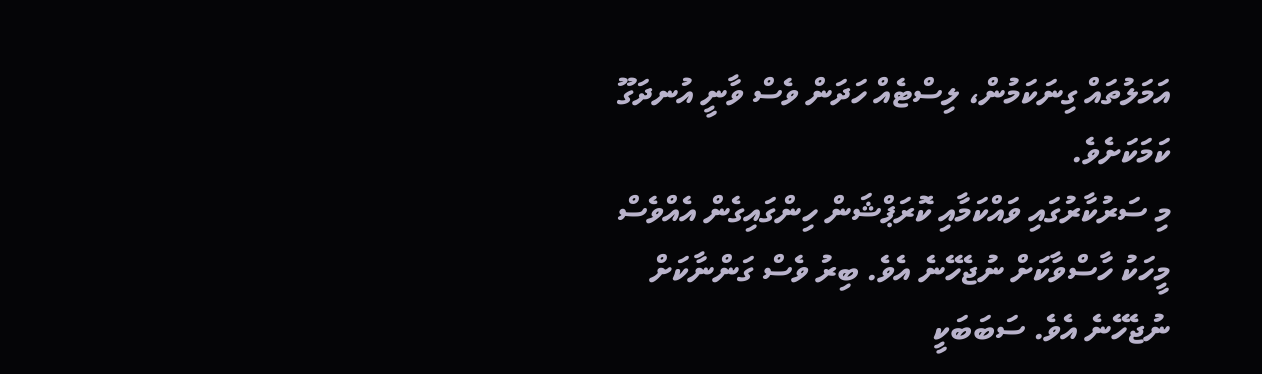އަމަލުތައް ގިނަކަމުން، ލިސްޓެއް ހަދަން ވެސް ވާނީ އުނދަގޫ ކަމަކަށެވެ.
މި ސަރުކާރުގައި ވައްކަމާއި ކޮރަޕްޝަން ހިންގައިގެން އެއްވެސް މީހަކު ހާސްވާކަށް ނުޖެހޭނެ އެވެ. ބިރު ވެސް ގަންނާކަށް ނުޖެހޭނެ އެވެ. ސަބަބަކީ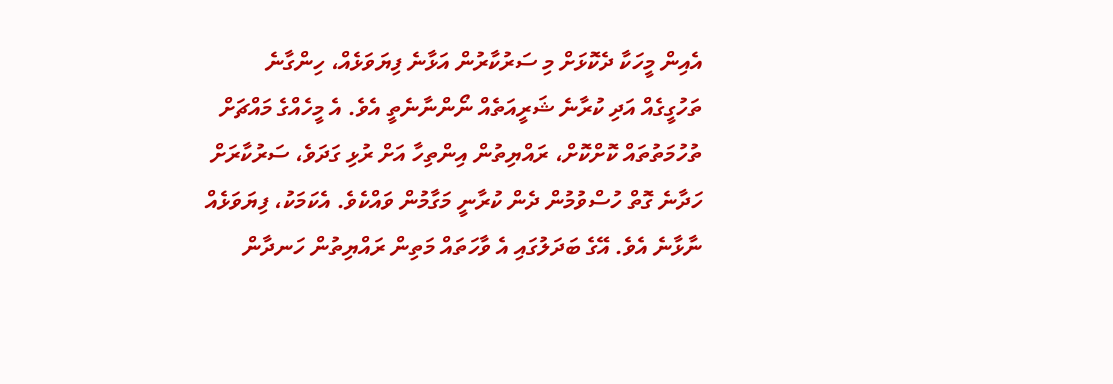އެއިން މީހަކާ ދެކޮޅަށް މި ސަރުކާރުން އަޅާނެ ފިޔަވަޅެއް، ހިންގާނެ ތަހުގީގެއް އަދި ކުރާނެ ޝަރީއަތެއް ނޯންނާނެތީ އެވެ. އެ މީހެއްގެ މައްޗަށް ތުހުމަތުތައް ކޮށްކޮށް، ރައްޔިތުން އިންތިހާ އަށް ރުޅި ގަދަވެ، ސަރުކާރަށް ހަދާނެ ގޮތް ހުސްވުމުން ދެން ކުރާނީ މަގާމުން ވައްކެވެ. އެކަމަކު، ފިޔަވަޅެއް ނާޅާނެ އެވެ. އޭގެ ބަދަލުގައި އެ ވާހަތައް މަތިން ރައްޔިތުން ހަނދާން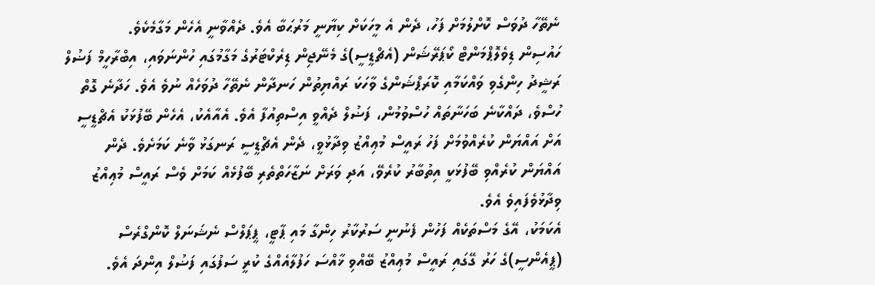ނެތޭހާ ދުވަސް ކޮށްލުމަށް ފަހު، ދެން އެ މީހަކަށް ކިޔާނީ މަރުޙަބާ އެވެ. ދެއްވާނީ އެހެން މަގާމެކެވެ.
ހައުސިން ޑިވެލޮޕްމަންޓް ކޯޕަރޭޝަން (އެޗްޑީސީ)ގެ މެނޭޖިން ޑިރެކްޓަރުގެ މަގާމުގައި ހުންނަވައި، އިބްރާހީމް ފަޟުލް ރަޝީދު ހިންގެވި ވައްކަމާއި ކޮރަޕްޝަންގެ ވާހަކަ ރައްޔިތުން ހަނދާން ނެތޭހާ ދުވަހެއް ނުވެ އެވެ. ހަދާނެ ގޮތް ހުސްވެ، ދައްކާނެ ބަހަނާތައް ހުސްވުމުން، ފަޟުލް ދެއްވީ އިސްތިއުފާ އެވެ. އެއާއެކު، އެހެން ބޭފުޅަކު އެޗްޑީސީ އަށް އައްޔަން ކުރެއްވުމަށް ފަހު ރައީސް މުޢިއްޒު ވިދާޅުވީ، ދެން އެޗްޑީސީ ރަނގަޅު ވާނެ ކަމަށެވެ. ދެން އައްޔަން ކުރެއްވި ބޭފުޅަކީ އިތުބާރު ކުރެވޭ، އަދި ވަރަށް ނަޒާހަތްތެރި ބޭފުޅެއް ކަމަށް ވެސް ރައީސް މުޢިއްޒު ވިދާޅުވެފައިވެ އެވެ.
އެކަމަކު، އޭގެ މަސްތަކެއް ފަހުން ފެނުނީ ސަރުކާރު ހިންގާ މައި ޕާޓީ، ޕީޕަލްސް ނެޝަނަލް ކޮންގްރެސް (ޕީއެންސީ)ގެ ހަރު ގޭގައި ރައީސް މުޢިއްޒު ބޭއްވި ޚާއްސަ ހަފުލާއެއްގެ ކުރީ ސަފުގައި ފަޟުލް އިންދަ އެވެ.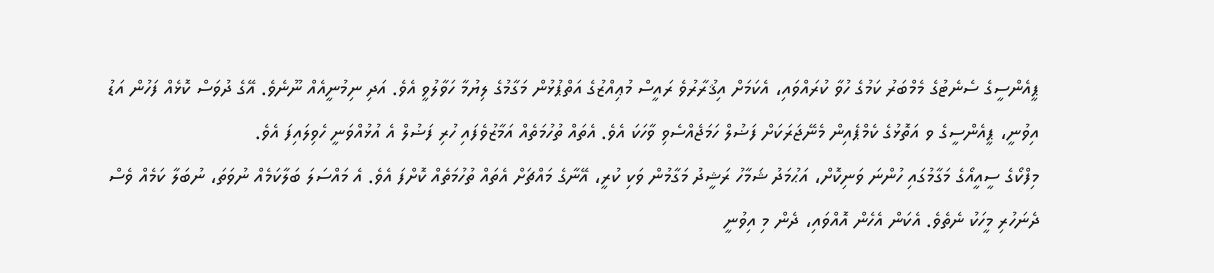ޕީއެންސީގެ ސެނެޓުގެ މެމްބަރު ކަމުގެ ހުވާ ކުރައްވައި، އެކަމަށް އިޤުރާރުވެ ރައީސް މުޢިއްޒުގެ އަތްޕުޅުން މަގާމުގެ ލިޔުމާ ހަވާލުވީ އެވެ. އަދި ނިމުނީއެއް ނޫނެވެ. އޭގެ ދުވަސް ކޮޅެއް ފަހުން އަޑު އިވުނީ، ޕީއެންސީގެ ވ އަތޮޅުގެ ކެމްޕެއިން މެނޭޖަރަކަށް ފަޟުލް ހަމަޖެއްސެވި ވާހަކަ އެވެ. އެތައް ތުހުމަތެއް އަމާޒުވެފައި ހުރި ފަޟުލް އެ އުޅުއްވަނީ ހެވިލައިފަ އެވެ.
މިފްކޯގެ ސީއީއޯގެ މަގާމުގައި ހުންނަ ވަނިކޮށް، އަޙުމަދު ޝަމާހު ރަޝީދު މަގާމުން ވަކި ކުރީ، އޭނާގެ މައްޗަށް އެތައް ތުހުމަތެއް ކޮށްފަ އެވެ. އެ މައްސަލަ ބަލާކަމެއް ނުވަތަ، ނުބަލާ ކަމެއް ވެސް ދެނަހުރި މީހަކު ނެތެވެ. އެކަން އެހެން އޮއްވައި، ދެން މި އިވުނީ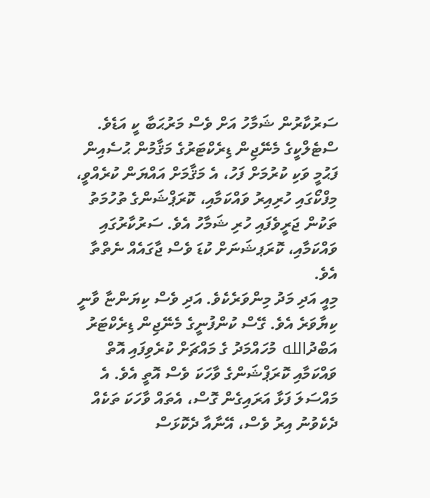ސަރުކާރުން ޝަމާހު އަށް ވެސް މަރުޙަބާ ކީ އަޑެވެ. ސްޓެލްކީގެ މެނޭޖިން ޑިރެކްޓަރުގެ މަޤާމުން ޙުސެއިން ފަޙުމީ ވަކި ކުރުމަށް ފަހު، އެ މަޤާމަށް އައްޔަން ކުރެއްވީ، މިފްކޯގައި ހުރިއިރު ވައްކަމާއި، ކޮރަޕްޝަންގެ ތުހުމަތު ތަކުން ޖަރީވެފައި ހުރި ޝަމާހު އެވެ. ސަރުކާރުގައި ވައްކަމާއި، ކޮރަޕޝަނަށް ކުޑަ ވެސް ޖާގައެއް ނެތްތާ އެވެ.
މިއީ އަދި މަދު މިންވަރެކެވެ. އަދި ވެސް ކިޔަންޏާ ވާނީ ކިޔާވަރެ އެވެ. ގޭސް ކުންފުނީގެ މެނޭޖިން ޑިރެކްޓަރު އަބްދުالله މުހައްމަދު ގެ މައްޗަށް ކުރެވިފައި އޮތް ވައްކަމާއި ކޮރަޕްޝަންގެ ވާހަކަ ވެސް އޮތީ އެވެ. އެ މައްސަލަ ފަޅާ އަރައިގެން ގޮސް، އެތައް ވާހަކަ ތަކެއް ދެކެވުނު އިރު ވެސް، އޭނާއާ ދެކޮޅަސް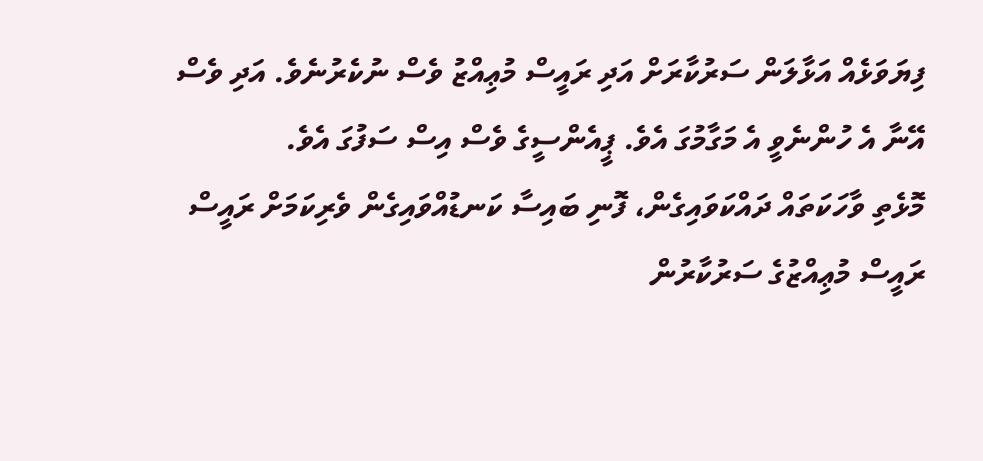ފިޔަވަޅެއް އަޅާލަން ސަރުކާރަށް އަދި ރައީސް މުޢިއްޒު ވެސް ނުކެރުނެވެ. އަދި ވެސް އޭނާ އެ ހުންނެވީ އެ މަގާމުގަ އެވެ. ޕީއެންސީގެ ވެސް އިސް ސަފުގަ އެވެ.
މޮޅެތި ވާހަކަތައް ދައްކަވައިގެން، ފޮނި ބައިސާ ކަނޑުއްވައިގެން ވެރިކަމަށް ރައީސް ރައީސް މުޢިއްޒުގެ ސަރުކާރުން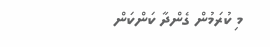މި ކުރަމުން ގެންދާ ކަންކަން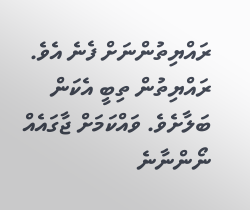ރައްޔިތުންނަށް ފެނެ އެވެ. ރައްޔިތުން ތިބީ އެކަން ބަލާށެވެ. ވައްކަމަށް ޖާގައެއް ނޯންނާނެ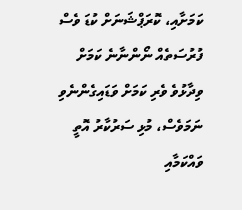ކަމަށާއި، ކޮރަޕްޝަނަށް ކުޑަ ވެސް ފުރުސަތެއް ނޯންނާނެ ކަމަށް ވިދާޅުވެ ވެރި ކަމަށް ވަޑައިގެންނެވި ނަމަވެސް، މުޅި ސަރުކާރު އޮތީ ވައްކަމާއި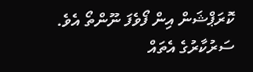ކޮރަޕްޝަން އިން ފޯވެފަ ނޫންތޯ އެވެ.
ސަރުކާރުގެ އެތައް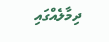ދިމާލެއްގައި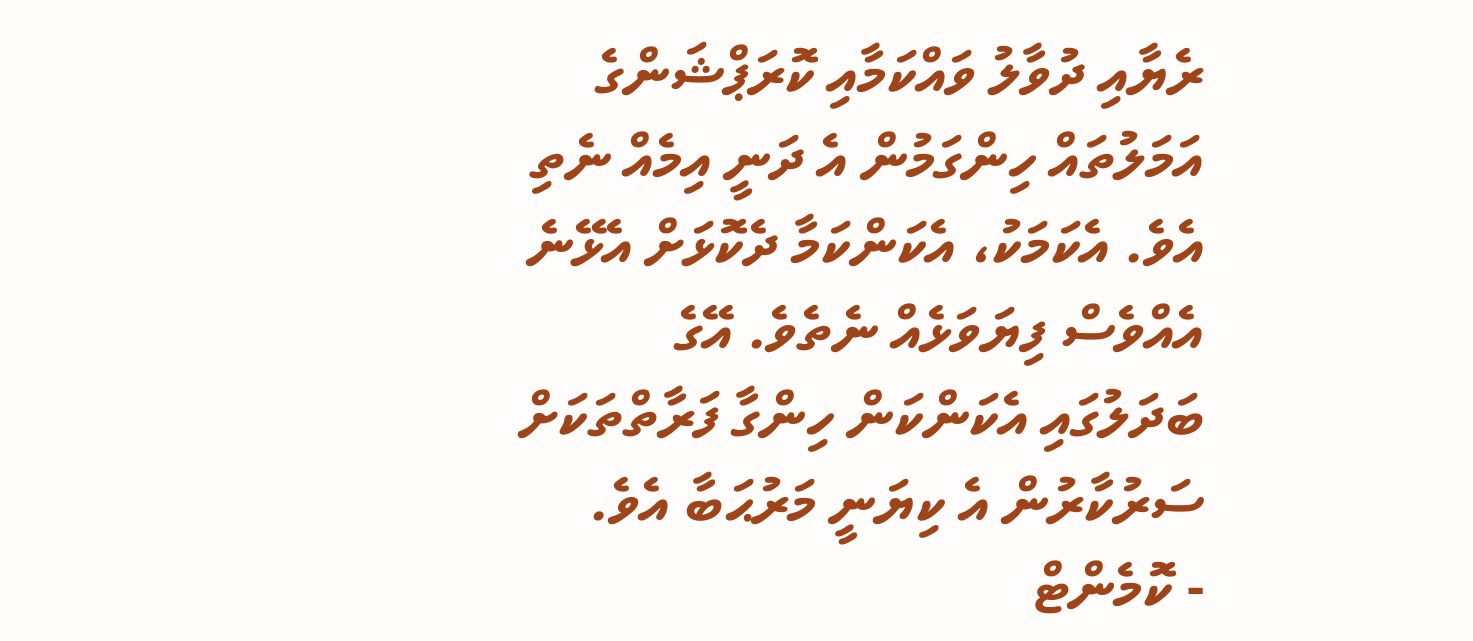ރެޔާއި ދުވާލު ވައްކަމާއި ކޮރަޕްޝަންގެ އަމަލުތައް ހިންގަމުން އެ ދަނީ އިމެއް ނެތި އެވެ. އެކަމަކު، އެކަންކަމާ ދެކޮޅަށް އެޅޭނެ އެއްވެސް ފިޔަވަޅެއް ނެތެވެ. އޭގެ ބަދަލުގައި އެކަންކަން ހިންގާ ފަރާތްތަކަށް ސަރުކާރުން އެ ކިޔަނީ މަރުޙަބާ އެވެ.
- ކޮމެންޓް